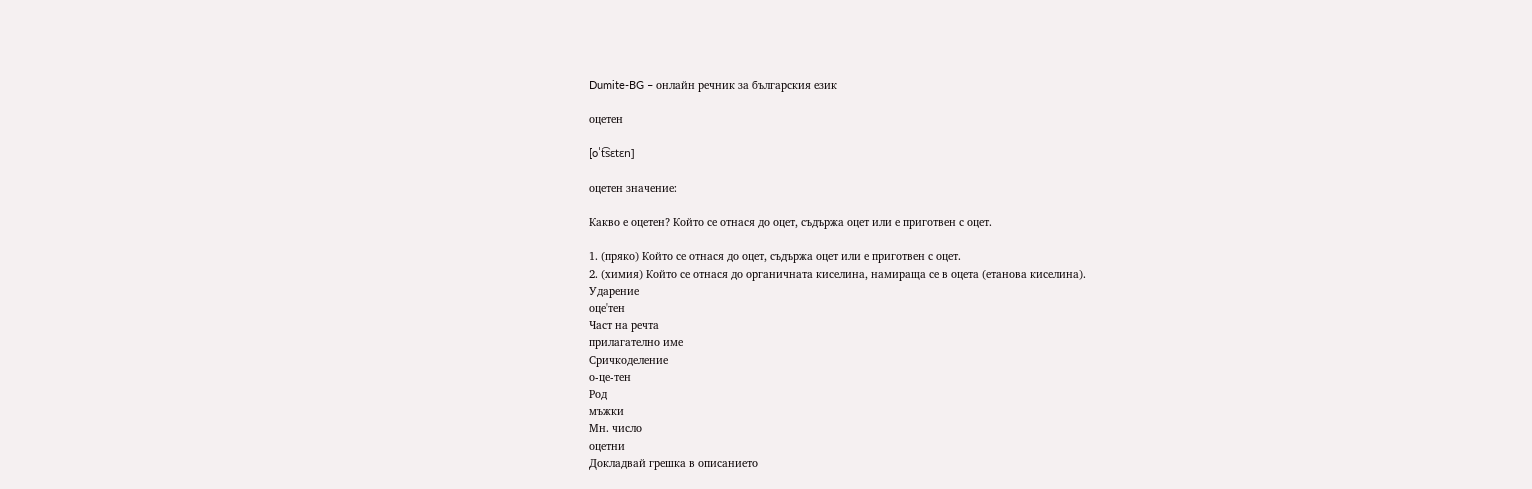Dumite-BG – онлайн речник за българския език

оцетен

[oˈt͡sɛtɛn]

оцетен значение:

Какво е оцетен? Който се отнася до оцет, съдържа оцет или е приготвен с оцет.

1. (пряко) Който се отнася до оцет, съдържа оцет или е приготвен с оцет.
2. (химия) Който се отнася до органичната киселина, намираща се в оцета (етанова киселина).
Ударение
оце'тен
Част на речта
прилагателно име
Сричкоделение
о-це-тен
Род
мъжки
Мн. число
оцетни
Докладвай грешка в описанието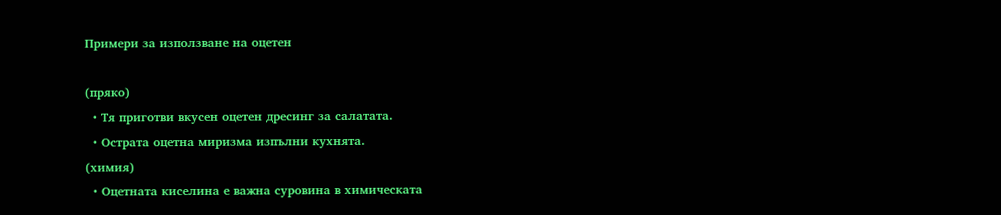Примери за използване на оцетен

(пряко)
  • Тя приготви вкусен оцетен дресинг за салатата.
  • Острата оцетна миризма изпълни кухнята.
(химия)
  • Оцетната киселина е важна суровина в химическата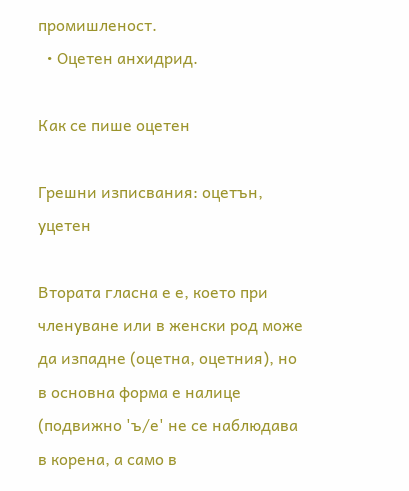промишленост.
  • Оцетен анхидрид.

Как се пише оцетен

Грешни изписвания: оцетън, уцетен

Втората гласна е е, което при членуване или в женски род може да изпадне (оцетна, оцетния), но в основна форма е налице (подвижно 'ъ/е' не се наблюдава в корена, а само в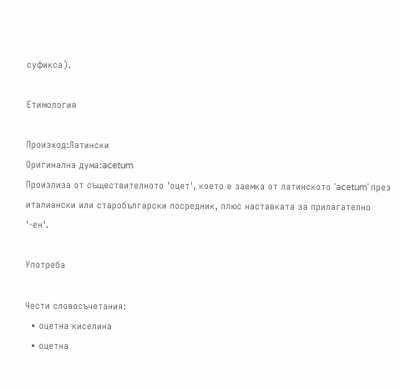суфикса).

Етимология

Произход:Латински
Оригинална дума:acetum
Произлиза от съществителното 'оцет', което е заемка от латинското 'acetum' през италиански или старобългарски посредник, плюс наставката за прилагателно '-ен'.

Употреба

Чести словосъчетания:
  • оцетна киселина
  • оцетна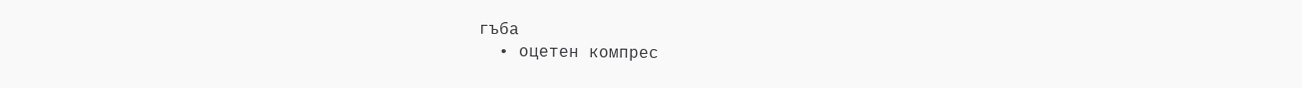гъба
  • оцетен компрес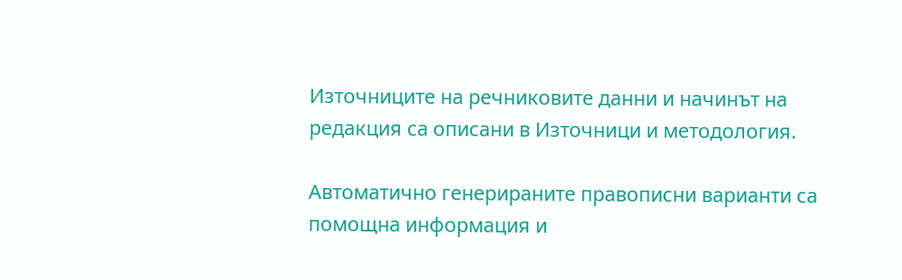Източниците на речниковите данни и начинът на редакция са описани в Източници и методология.

Автоматично генерираните правописни варианти са помощна информация и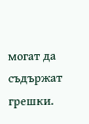могат да съдържат грешки.